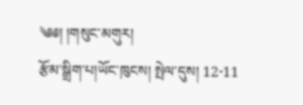༄༅། །གསུང་མགུར།
རྩོམ་སྒྲིག་པ།ཡོང་ཁུངས། སྤེལ་དུས། 12-11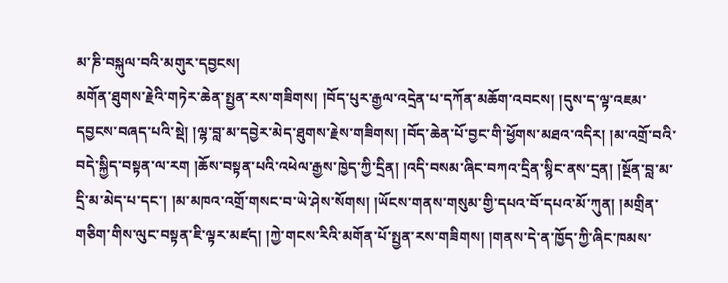མ་ཎི་བསྐུལ་བའི་མགུར་དབྱངས།
མགོན་ཐུགས་རྗེའི་གཏེར་ཆེན་སྤྱན་རས་གཟིགས། །བོད་པུར་རྒྱལ་འདྲེན་པ་དཀོན་མཆོག་འབངས། །དུས་ད་ལྟ་འཇམ་དབྱངས་བཞད་པའི་སྡེ། །ལྷ་བླ་མ་དབྱེར་མེད་ཐུགས་རྗེས་གཟིགས། །བོད་ཆེན་པོ་བྱང་གི་ཕྱོགས་མཐའ་འདིར། །མ་འགྲོ་བའི་བདེ་སྐྱིད་བསྟན་ལ་རག །ཆོས་བསྟན་པའི་འཕེལ་རྒྱས་ཁྱེད་ཀྱི་དྲིན། །འདི་བསམ་ཞིང་བཀའ་དྲིན་སྙིང་ནས་དྲན། །སྔོན་བླ་མ་དྲི་མ་མེད་པ་དང་། །མ་མཁའ་འགྲོ་གསང་བ་ཡེ་ཤེས་སོགས། །ཡོངས་གནས་གསུམ་གྱི་དཔའ་བོ་དཔའ་མོ་ཀུན། །མགྲིན་གཅིག་གིས་ལུང་བསྟན་ཇི་ལྟར་མཛད། །ཀྱེ་གངས་རིའི་མགོན་པོ་སྤྱན་རས་གཟིགས། །གནས་དེ་ན་ཁྱོད་ཀྱི་ཞིང་ཁམས་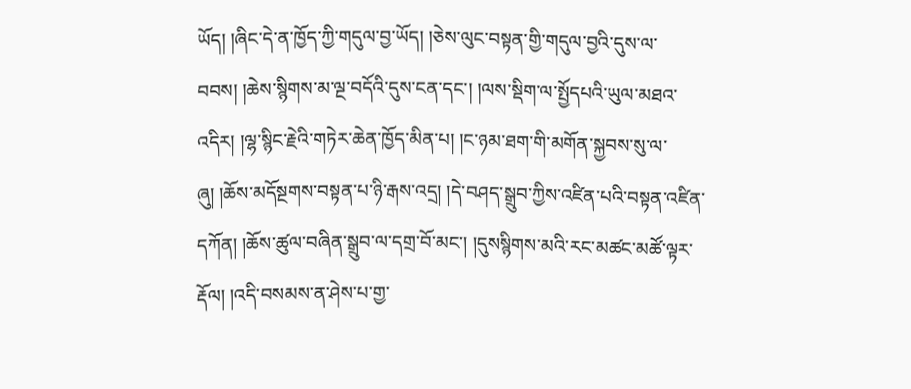ཡོད། །ཞིང་དེ་ན་ཁྱོད་ཀྱི་གདུལ་བྱ་ཡོད། །ཅེས་ལུང་བསྟན་གྱི་གདུལ་བྱའི་དུས་ལ་བབས། །ཆེས་སྙིགས་མ་ལྔ་བདོའི་དུས་ངན་དང་། །ལས་སྡིག་ལ་སྤྱོདཔའི་ཡུལ་མཐའ་འདིར། །ལྷ་སྙིང་རྗེའི་གཏེར་ཆེན་ཁྱོད་མིན་པ། །ང་ཉམ་ཐག་གི་མགོན་སྐྱབས་སུ་ལ་ཞུ། །ཆོས་མདོསྔགས་བསྟན་པ་ཉི་རྒས་འདྲ། །དེ་བཤད་སྒྲུབ་ཀྱིས་འཛིན་པའི་བསྟན་འཛིན་དཀོན། །ཆོས་ཚུལ་བཞིན་སྒྲུབ་ལ་དགྲ་བོ་མང་། །དུསསྙིགས་མའི་རང་མཚང་མཚོ་ལྟར་རྡོལ། །འདི་བསམས་ན་ཤེས་པ་གྱ་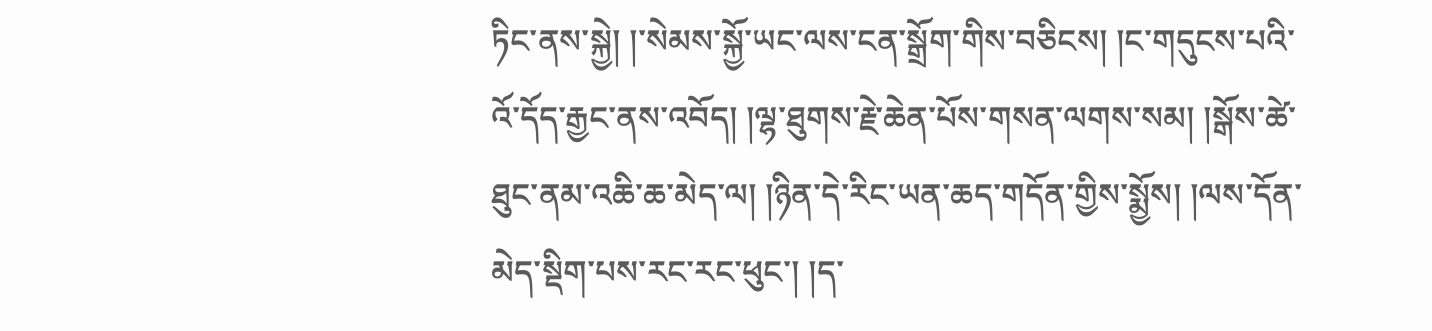ཏིང་ནས་སྐྱེ། །་སེམས་སྐྱོ་ཡང་ལས་ངན་སྒྲོག་གིས་བཅིངས། །ང་གདུངས་པའི་འོ་དོད་རྒྱང་ནས་འབོད། །ལྷ་ཐུགས་རྗེ་ཆེན་པོས་གསན་ལགས་སམ། །སྒོས་ཚེ་ཐུང་ནམ་འཆི་ཆ་མེད་ལ། །ཉིན་དེ་རིང་ཡན་ཆད་གདོན་གྱིས་སྨྱོས། །ལས་དོན་མེད་སྡིག་པས་རང་རང་ཕུང་། །ད་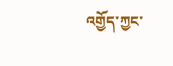འགྱོད་ཀྱང་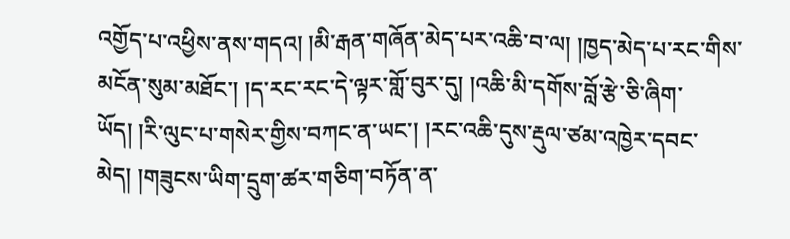འགྱོད་པ་འཕྱིས་ནས་གདའ། །མི་རྒན་གཞོན་མེད་པར་འཆི་བ་ལ། །ཁྱད་མེད་པ་རང་གིས་མངོན་སུམ་མཐོང་། །ད་རང་རང་དེ་ལྟར་གློ་བུར་དུ། །འཆི་མི་དགོས་བློ་རྩེ་ཅི་ཞིག་ཡོད། །རི་ལུང་པ་གསེར་གྱིས་བཀང་ན་ཡང་། །རང་འཆི་དུས་རྡུལ་ཙམ་འཁྱེར་དབང་མེད། །གཟུངས་ཡིག་དྲུག་ཚར་གཅིག་བཏོན་ན་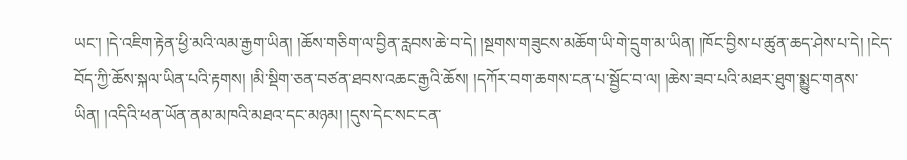ཡང་། །དེ་འཇིག་རྟེན་ཕྱི་མའི་ལམ་རྒྱག་ཡིན། །ཆོས་གཅིག་ལ་བྱིན་རླབས་ཆེ་བ་དེ། །སྔགས་གཟུངས་མཆོག་ཡི་གེ་དྲུག་མ་ཡིན། །ཁོང་བྱིས་པ་ཚུན་ཆད་ཤེས་པ་དེ། །ངེད་བོད་ཀྱི་ཆོས་སྐལ་ཡིན་པའི་རྟགས། །མི་སྡིག་ཅན་བཙན་ཐབས་འཆང་རྒྱའི་ཆོས། །དཀོར་བག་ཆགས་ངན་པ་སྦྱོང་བ་ལ། །ཆེས་ཟབ་པའི་མཐར་ཐུག་སྨྱུང་གནས་ཡིན། །འདིའི་ཕན་ཡོན་ནམ་མཁའི་མཐའ་དང་མཉམ། །དུས་དེང་སང་ངན་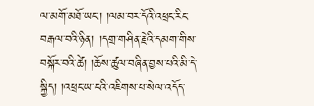ལ་མགོ་མཐོ་ཡང་། །ལམ་བར་དོའི་འཕྲང་རིང་བརྒལ་བའི་ཉིན། །དགྲ་གཤིན་རྗེའི་དམག་གིས་བསྐོར་བའི་ཚེ། །ཆོས་ཚུལ་བཞིན་བྱས་པའི་མི་དེ་སྐྱིད། །འཕྲང་ཡ་ངའི་འཇིགས་པ་སེལ་འདོད་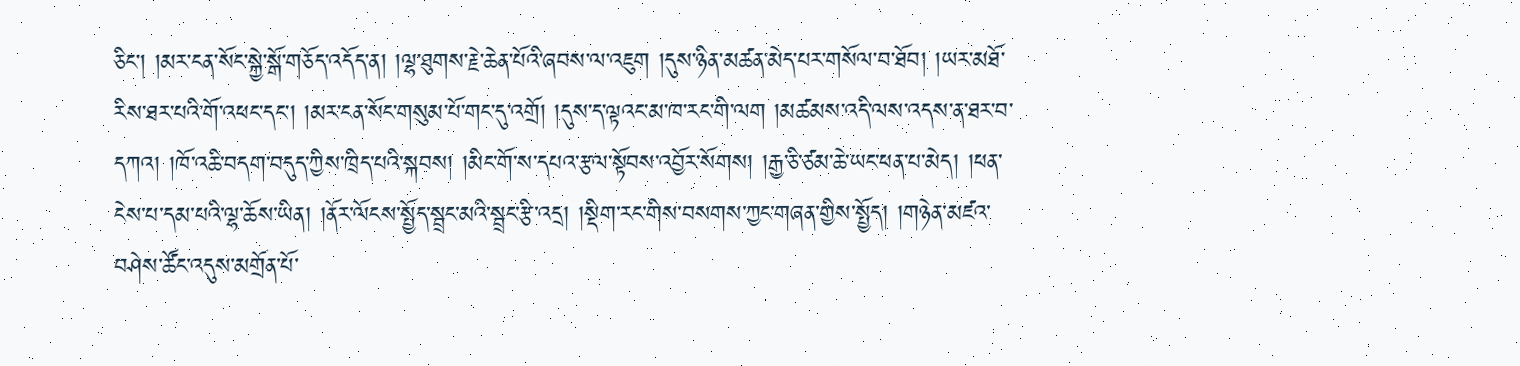ཅིང་། །མར་ངན་སོང་སྐྱེ་སྒོ་གཅོད་འདོད་ན། །ལྷ་ཐུགས་རྗེ་ཆེན་པོའི་ཞབས་ལ་འཇུག །དུས་ཉིན་མཚན་མེད་པར་གསོལ་བ་ཐོབ། །ཡར་མཐོ་རིས་ཐར་པའི་གོ་འཕང་དང་། །མར་ངན་སོང་གསུམ་པོ་གང་དུ་འགྲོ། །དུས་ད་ལྟའང་མ་ཁ་རང་གི་ལག །མཚམས་འདི་ལས་འདས་ན་ཐར་བ་དཀའ། །ཁོ་འཆི་བདག་བདུད་ཀྱིས་ཁྲིད་པའི་སྐབས། །མིང་གོ་ས་དཔའ་རྩལ་སྟོབས་འབྱོར་སོགས། །རྒྱ་ཅི་ཙམ་ཆེ་ཡང་ཕན་པ་མེད། །ཕན་ངེས་པ་དམ་པའི་ལྷ་ཆོས་ཡིན། །ནོར་ལོངས་སྤྱོད་སྦྲང་མའི་སྦྲང་རྩི་འདྲ། །སྡིག་རང་གིས་བསགས་ཀྱང་གཞན་གྱིས་སྤྱོད། །གཉེན་མཛའ་བཤེས་ཚོང་འདུས་མགྲོན་པོ་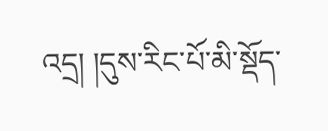འདྲ། །དུས་རིང་པོ་མི་སྡོད་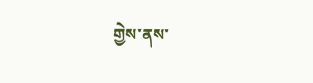གྱེས་ནས་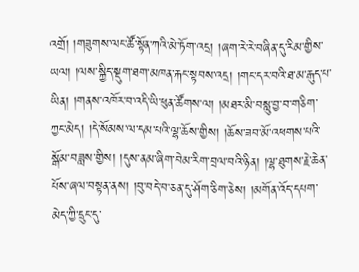འགྲོ། །གཟུགས་ལང་ཚོ་སྟོན་ཀའི་མེ་ཏོག་འདྲ། །ཞག་རེ་རེ་བཞིན་དུ་རིམ་གྱིས་ཡལ། །ལས་སྐྱིད་སྡུག་ཐག་མཁན་རྐང་སྟབས་འདྲ། །གང་དར་བའི་ཐ་མ་རྒུད་པ་ཡིན། །གནས་འཁོར་བ་འདི་ཡི་ཕུན་ཚོགས་ལ། །མཐར་མི་བསླུ་བྱ་བ་གཅིག་ཀྱང་མེད། །དེ་སོམས་ལ་དམ་པའི་ལྷ་ཆོས་གྱིས། །ཆོས་ཟབ་མོ་འཕགས་པའི་སྒོམ་བཟླས་གྱིས། །དུས་ནམ་ཞིག་བེམ་རིག་བྲལ་བའི་ཉིན། །ལྷ་ཐུགས་རྗེ་ཆེན་པོས་ཞལ་བསྟན་ནས། །བུ་བདེ་བ་ཅན་དུ་ཤོག་ཅིག་ཅེས། །མགོན་འོད་དཔག་མེད་ཀྱི་དྲུང་དུ་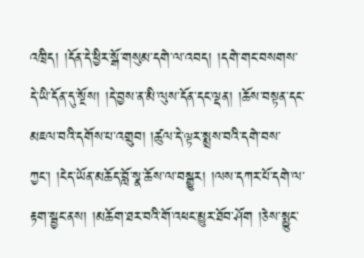འཁྲིད། །དོན་དེ་ཕྱིར་སྒོ་གསུམ་དགེ་ལ་འབད། །དགེ་གང་བསགས་དེ་ཡི་དོན་དུ་སྔོས། །དེ་བྱས་ན་མི་ལུས་དོན་དང་ལྡན། །ཆོས་བསྟན་དང་མཇལ་བའི་དགོས་པ་འགྲུབ། །ཚུལ་དེ་ལྟར་སྨྲས་བའི་དགེ་བས་ཀྱང་། །ངེད་ཡོན་མཆོད་བློ་སྣ་ཆོས་ལ་བསྒྱུར། །ལས་དཀར་པོ་དགེ་ལ་རྟག་སྦྱང་ནས། །མཆོག་ཐར་བའི་གོ་འཕང་མྱུར་ཐོབ་ཤོག །ཅེས་སྨྱུང་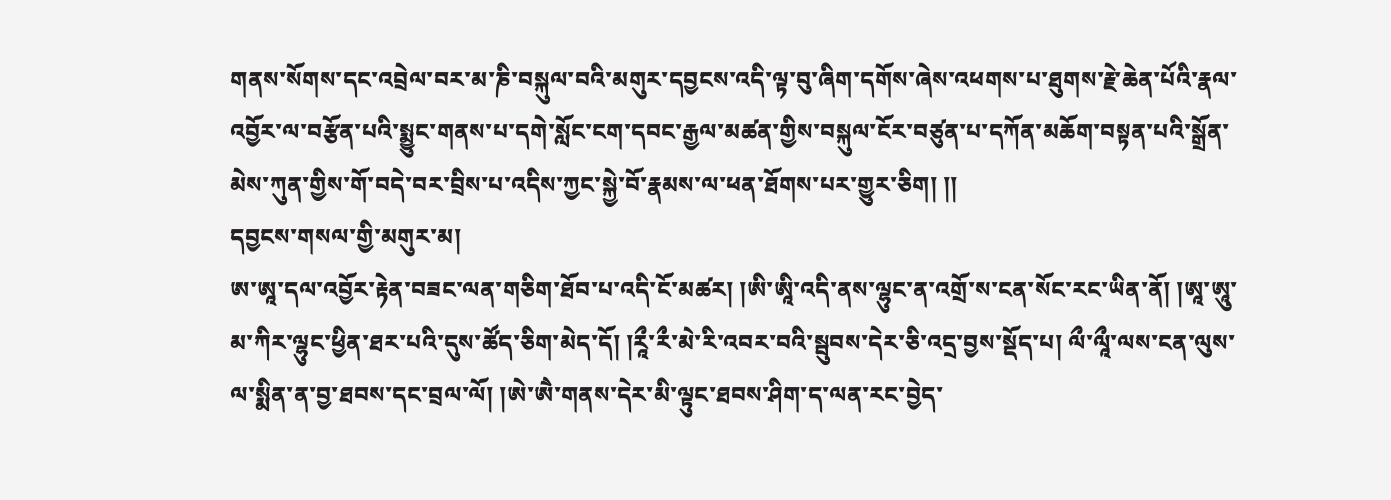གནས་སོགས་དང་འབྲེལ་བར་མ་ཎི་བསྐུལ་བའི་མགུར་དབྱངས་འདི་ལྟ་བུ་ཞིག་དགོས་ཞེས་འཕགས་པ་ཐུགས་རྗེ་ཆེན་པོའི་རྣལ་འབྱོར་ལ་བརྩོན་པའི་སྨྱུང་གནས་པ་དགེ་སློང་ངག་དབང་རྒྱལ་མཚན་གྱིས་བསྐུལ་ངོར་བཙུན་པ་དཀོན་མཆོག་བསྟན་པའི་སྒྲོན་མེས་ཀུན་གྱིས་གོ་བདེ་བར་བྲིས་པ་འདིས་ཀྱང་སྐྱེ་བོ་རྣམས་ལ་ཕན་ཐོགས་པར་གྱུར་ཅིག། །།
དབྱངས་གསལ་གྱི་མགུར་མ།
ཨ་ཨཱ་དལ་འབྱོར་རྟེན་བཟང་ལན་གཅིག་ཐོབ་པ་འདི་ངོ་མཚར། །ཨི་ཨཱི་འདི་ནས་ལྷུང་ན་འགྲོ་ས་ངན་སོང་རང་ཡིན་ནོ། །ཨཱ་ཨཱུ་མ་ཀིར་ལྷུང་ཕྱིན་ཐར་པའི་དུས་ཚོད་ཅིག་མེད་དོ། །རཱྀ་རྀ་མེ་རི་འབར་བའི་སྦུབས་དེར་ཅི་འདྲ་བྱས་སྡོད་པ། ལྀ་ལཱྀ་ལས་ངན་ལུས་ལ་སྨིན་ན་བྱ་ཐབས་དང་བྲལ་ལོ། །ཨེ་ཨཻ་གནས་དེར་མི་ལྟུང་ཐབས་ཤིག་ད་ལན་རང་བྱེད་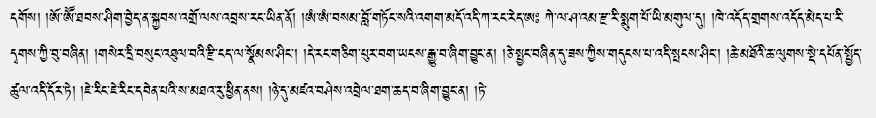དགོས། །ཨོ་ཨཽ་ཐབས་ཤིག་བྱེད་ན་སྐྱབས་འགྲོ་ལས་འབྲས་རང་ཡིན་ནོ། །ཨཾ་ཨཾ་བསམ་བློ་གཏོང་སའི་འགག་མདོ་འདི་ཀ་རང་རེད་ཨཿ ཀེ་ལ་ཤ་འམ་རྫ་རི་སྨུག་པོ་ཡི་མགུལ་དུ། །ཁེ་འདོད་གྲགས་འདོད་མེད་པ་རི་དྭགས་ཀྱི་བུ་བཞིན། །གསེར་དྲི་བསུང་འཐུལ་བའི་རྫི་ངད་ལ་སྣོམས་ཤིང་། །དེ་རང་གཅིག་པུར་བག་ཡངས་རྒྱུ་བ་ཞིག་བྱུང་ན། །ཅེ་སྤྱང་བཞིན་དུ་ཟས་ཀྱིས་གདུངས་པ་འདི་སྤངས་ཤིང་། །ཆེ་མཐོའི་ཆ་ལུགས་སྡེ་དཔོན་སྤྱོད་ཚུལ་འདི་དོར་ཏེ། །ཇེ་རིང་ཇེ་རིང་དབེན་པའི་ས་མཐའ་རུ་ཕྱིན་ནས། །ཉེ་དུ་མཛའ་བཤེས་འབྲེལ་ཐག་ཆད་བ་ཞིག་བྱུང་ན། །ཏེ་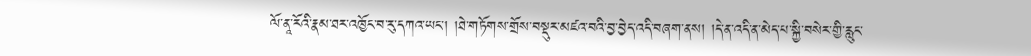ལོ་ནཱ་རོའི་རྣམ་ཐར་འཁྱོང་བ་རུ་དཀའ་ཡང་། །ཐེ་གཏོགས་གྲོས་བསྡུར་མཛའ་བའི་བྱ་བྱེད་འདི་བཞག་ནས། །དེ་ན་འདི་ན་མེད་པ་སྐྱི་བསེར་གྱི་རླུང་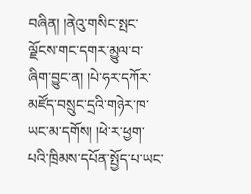བཞིན། །ནེའུ་གསིང་སྤང་ལྗོངས་གང་དགར་མྱུལ་བ་ཞིག་བྱུང་ན། །པེ་ཧར་དཀོར་མཛོད་བསྲུང་དྲའི་གཉེར་ཁ་ཡང་མ་དགོས། །ཕེ་ར་ཕྱག་པའི་ཁྲིམས་དཔོན་སྤྱོད་པ་ཡང་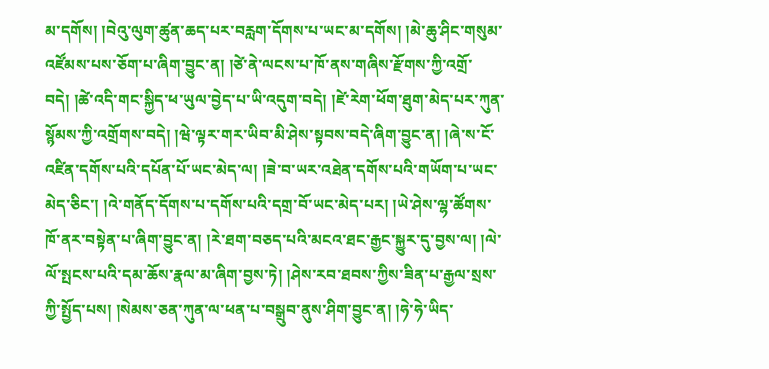མ་དགོས། །བེའུ་ལུག་ཚུན་ཆད་པར་བརླག་དོགས་པ་ཡང་མ་དགོས། །མེ་ཆུ་ཤིང་གསུམ་འཛོམས་པས་ཅོག་པ་ཞིག་བྱུང་ན། །ཙེ་ནེ་ལངས་པ་ཁོ་ནས་གཞིས་རྫོགས་ཀྱི་འགྲོ་བདེ། །ཚེ་འདི་གང་སྐྱིད་ཕ་ཡུལ་བྱེད་པ་ཡི་འདུག་བདེ། །ཛེ་རེག་ཕོག་ཐུག་མེད་པར་ཀུན་སྙོམས་ཀྱི་འགྲོགས་བདེ། །ཝེ་ལྟར་གར་ཡིབ་མི་ཤེས་སྟབས་བདེ་ཞིག་བྱུང་ན། །ཞེ་ས་ངོ་འཛིན་དགོས་པའི་དཔོན་པོ་ཡང་མེད་ལ། །ཟེ་བ་ཡར་འཐེན་དགོས་པའི་གཡོག་པ་ཡང་མེད་ཅིང་། །འེ་གནོད་དོགས་པ་དགོས་པའི་དགྲ་བོ་ཡང་མེད་པར། །ཡེ་ཤེས་ལྷ་ཚོགས་ཁོ་ནར་བསྟེན་པ་ཞིག་བྱུང་ན། །རེ་ཐག་བཅད་པའི་མངའ་ཐང་རྒྱང་སྐྱུར་དུ་བྱས་ལ། །ལེ་ལོ་སྤངས་པའི་དམ་ཆོས་རྣལ་མ་ཞིག་བྱས་ཏེ། །ཤེས་རབ་ཐབས་ཀྱིས་ཟིན་པ་རྒྱལ་སྲས་ཀྱི་སྤྱོད་པས། །སེམས་ཅན་ཀུན་ལ་ཕན་པ་བསྒྲུབ་ནུས་ཤིག་བྱུང་ན། །ཧེ་ཧེ་ཡིད་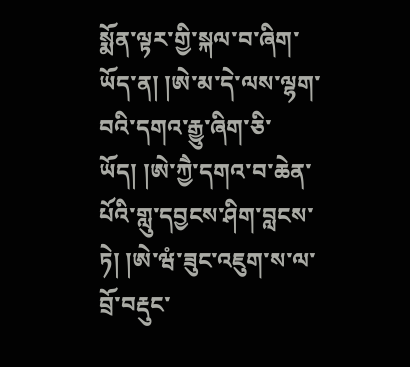སྨོན་ལྟར་གྱི་སྐལ་བ་ཞིག་ཡོད་ན། །ཨེ་མ་དེ་ལས་ལྷག་བའི་དགའ་རྒྱུ་ཞིག་ཅི་ཡོད། །ཨེ་ཀྱཻ་དགའ་བ་ཆེན་པོའི་གླུ་དབྱངས་ཤིག་བླངས་ཏེ། །ཨེ་ཝཾ་ཟུང་འཇུག་ས་ལ་བྲོ་བརྡུང་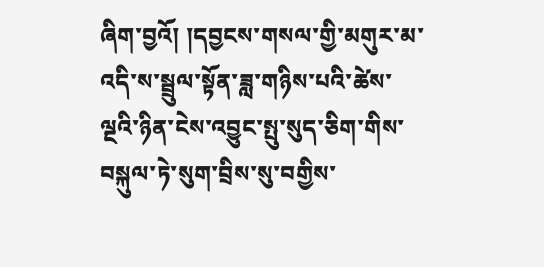ཞིག་བྱའོ། །དབྱངས་གསལ་གྱི་མགུར་མ་འདི་ས་སྦྲུལ་སྟོན་ཟླ་གཉིས་པའི་ཚེས་ལྔའི་ཉིན་ངེས་འབྱུང་སྤུ་སུད་ཅིག་གིས་བསྐུལ་ཏེ་སུག་བྲིས་སུ་བགྱིས་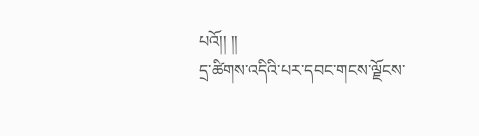པའོ།། །།
དྲ་ཚིགས་འདིའི་པར་དབང་གངས་ལྗོངས་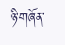ཉི་གཞོན་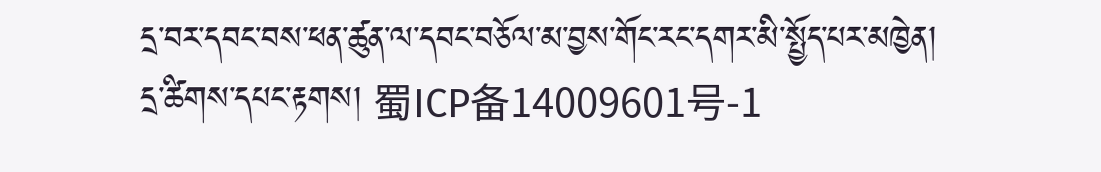དྲ་བར་དབང་བས་ཕན་ཚུན་ལ་དབང་བཅོལ་མ་བྱས་གོང་རང་དགར་མི་སྤྱོད་པར་མཁྱེན།
དྲ་ཚིགས་དཔང་རྟགས། 蜀ICP备14009601号-1